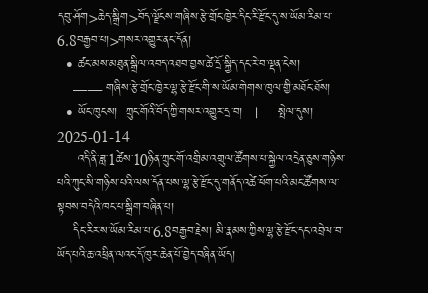དབུ་ཤོག>ཆེད་སྒྲིག>བོད་ལྗོངས་གཞིས་རྩེ་གྲོང་ཁྱེར་དིང་རི་རྫོང་དུ་ས་ཡོམ་རིམ་པ་6.8བརྒྱབ་པ།>གསར་འགྱུར་ནང་དོན།
  • ཚང་མས་མཐུན་སྒྲིལ་འབད་འཐབ་བྱས་ཚེ་དྲོ་སྐྱིད་དང་རེ་བ་ལྡན་ངེས།
    —— གཞིས་རྩེ་གྲོང་ཁྱེར་ལྷ་རྩེ་རྫོང་གི་ས་ཡོམ་གེགས་ཁུལ་གྱི་མཐོང་ཐོས།
  • ཡོང་ཁུངས།  ཀྲུང་གོའི་བོད་ཀྱི་གསར་འགྱུར་དྲ་བ།   |     སྤེལ་དུས།  2025-01-14
     འདི་ནི་ཟླ་1ཚེས་10ཉིན་ཀྲུང་གོ་འགྲིམ་འགྲུལ་ཚོགས་པ་སྐྱེལ་འདྲེན་ཅུས་གཉིས་པའི་ཀུང་སི་གཉིས་པའི་ལས་དོན་པས་ལྷ་རྩེ་རྫོང་དུ་གནོད་འཚེ་ཕོག་པའི་མང་ཚོགས་ལ་སྟབས་བདེའི་ཁང་པ་སྒྲིག་བཞིན་པ།
    དིང་རིར་ས་ཡོམ་རིམ་པ་6.8བརྒྱབ་རྗེས། མི་རྣམས་ཀྱིས་ལྷ་རྩེ་རྫོང་དང་འབྲེལ་བ་ཡོད་པའི་ཆ་འཕྲིན་ལའང་དོ་ཁུར་ཆེན་པོ་བྱེད་བཞིན་ཡོད།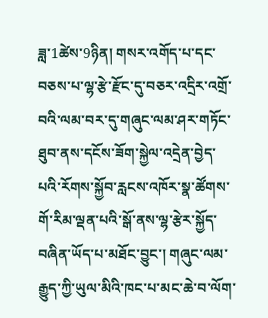ཟླ་1ཚེས་9ཉིན། གསར་འགོད་པ་དང་བཅས་པ་ལྷ་རྩེ་རྫོང་དུ་བཅར་འདྲིར་འགྲོ་བའི་ལམ་བར་དུ་གཞུང་ལམ་ཤར་གཏོང་ཐུབ་ནས་དངོས་ཟོག་སྐྱེལ་འདྲེན་བྱེད་པའི་རོགས་སྐྱོབ་རླངས་འཁོར་སྣ་ཚོགས་གོ་རིམ་ལྡན་པའི་སྒོ་ནས་ལྷ་རྩེར་སྐྱོད་བཞིན་ཡོད་པ་མཐོང་བྱུང་། གཞུང་ལམ་རྒྱུད་ཀྱི་ཡུལ་མིའི་ཁང་པ་མང་ཆེ་བ་ལོག་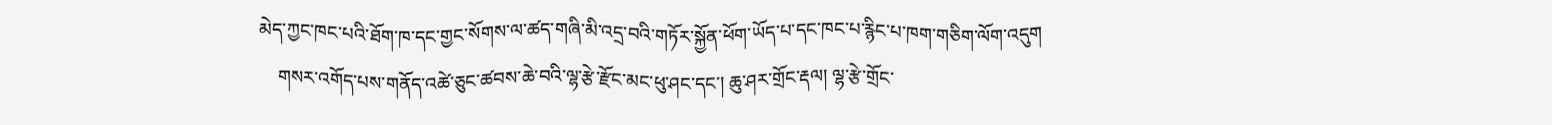མེད་ཀྱང་ཁང་པའི་ཐོག་ཁ་དང་གྱང་སོགས་ལ་ཚད་གཞི་མི་འདྲ་བའི་གཏོར་སྐྱོན་ཕོག་ཡོད་པ་དང་ཁང་པ་རྙིང་པ་ཁག་གཅིག་ལོག་འདུག
    གསར་འགོད་པས་གནོད་འཚེ་ཅུང་ཚབས་ཆེ་བའི་ལྷ་རྩེ་རྫོང་མང་ཕུ་ཤང་དང་། ཆུ་ཤར་གྲོང་རྡལ། ལྷ་རྩེ་གྲོང་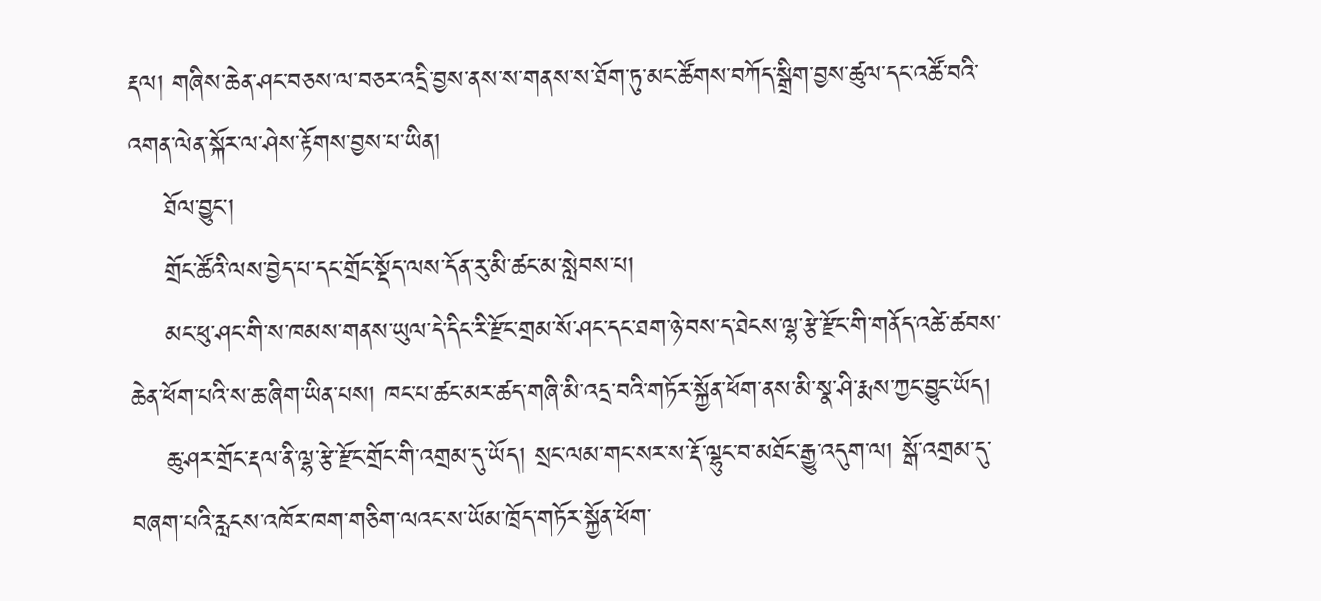རྡལ། གཞིས་ཆེན་ཤང་བཅས་ལ་བཅར་འདྲི་བྱས་ནས་ས་གནས་ས་ཐོག་ཏུ་མང་ཚོགས་བཀོད་སྒྲིག་བྱས་ཚུལ་དང་འཚོ་བའི་འགན་ལེན་སྐོར་ལ་ཤེས་རྟོགས་བྱས་པ་ཡིན།
    ཐོལ་བྱུང་།
    གྲོང་ཚོའི་ལས་བྱེད་པ་དང་གྲོང་སྡོད་ལས་དོན་རུ་མི་ཚང་མ་སླེབས་པ།
    མང་ཕུ་ཤང་གི་ས་ཁམས་གནས་ཡུལ་དེ་དིང་རི་རྫོང་གྲམ་སོ་ཤང་དང་ཐག་ཉེ་བས་ད་ཐེངས་ལྷ་རྩེ་རྫོང་གི་གནོད་འཚེ་ཚབས་ཆེན་ཕོག་པའི་ས་ཆ་ཞིག་ཡིན་པས། ཁང་པ་ཚང་མར་ཚད་གཞི་མི་འདྲ་བའི་གཏོར་སྐྱོན་ཕོག་ནས་མི་སྣ་ཤི་རྨས་ཀྱང་བྱུང་ཡོད།
    ཆུ་ཤར་གྲོང་རྡལ་ནི་ལྷ་རྩེ་རྫོང་གྲོང་གི་འགྲམ་དུ་ཡོད། སྲང་ལམ་གང་སར་ས་རྡོ་ལྷུང་བ་མཐོང་རྒྱུ་འདུག་ལ། སྒོ་འགྲམ་དུ་བཞག་པའི་རླངས་འཁོར་ཁག་གཅིག་ལའང་ས་ཡོམ་ཁྲོད་གཏོར་སྐྱོན་ཕོག་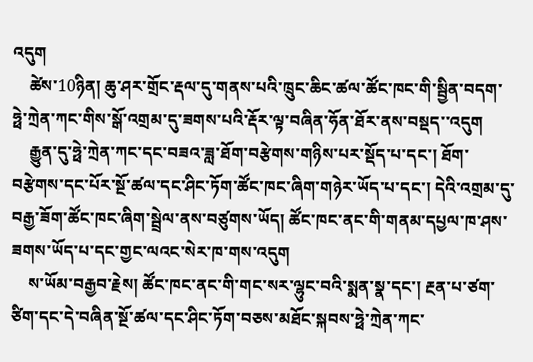འདུག
    ཚེས་10ཉིན། ཆུ་ཤར་གྲོང་རྡལ་དུ་གནས་པའི་ཁྲུང་ཆིང་ཚལ་ཚོང་ཁང་གི་སྦྱིན་བདག་ཧྥེ་ཀྲེན་ཀང་གིས་སྒོ་འགྲམ་དུ་ཟགས་པའི་རྡོར་ལྟ་བཞིན་ཧོན་ཐོར་ནས་བསྡད་་འདུག
    རྒྱུན་དུ་ཧྥེ་ཀྲེན་ཀང་དང་བཟའ་ཟླ་ཐོག་བརྩེགས་གཉིས་པར་སྡོད་པ་དང་། ཐོག་བརྩེགས་དང་པོར་སྔོ་ཚལ་དང་ཤིང་ཏོག་ཚོང་ཁང་ཞིག་གཉེར་ཡོད་པ་དང་། དེའི་འགྲམ་དུ་བརྒྱ་ཟོག་ཚོང་ཁང་ཞིག་སྦྲེལ་ནས་བཙུགས་ཡོད། ཚོང་ཁང་ནང་གི་གནམ་དཔྱལ་ཁ་ཤས་ཟགས་ཡོད་པ་དང་གྱང་ལའང་སེར་ཁ་གས་འདུག
    ས་ཡོམ་བརྒྱབ་རྗེས། ཚོང་ཁང་ནང་གི་གང་སར་ལྷུང་བའི་སྨན་སྣ་དང་། རྔན་པ་ཙག་ཙིག་དང་དེ་བཞིན་སྔོ་ཚལ་དང་ཤིང་ཏོག་བཅས་མཐོང་སྐབས་ཧྥེ་ཀྲེན་ཀང་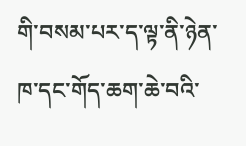གི་བསམ་པར་ད་ལྟ་ནི་ཉེན་ཁ་དང་གོད་ཆག་ཆེ་བའི་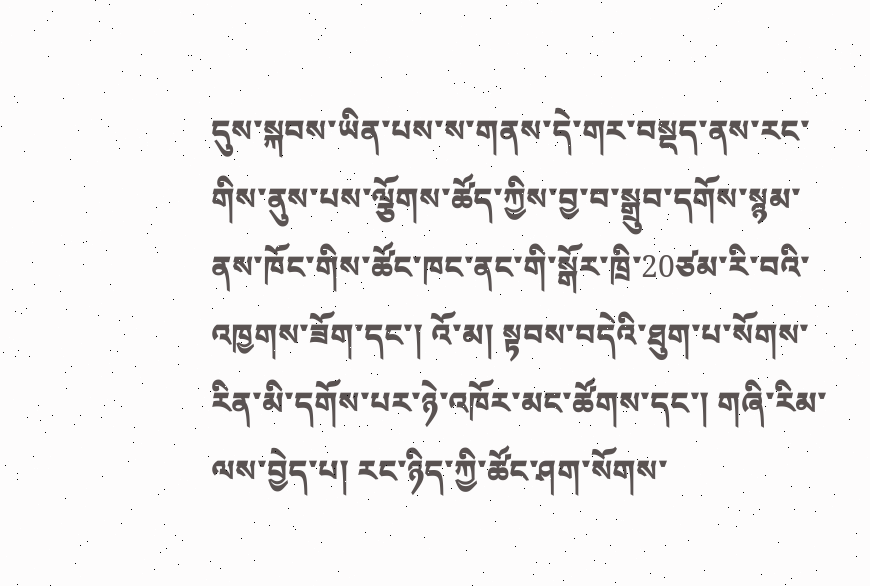དུས་སྐབས་ཡིན་པས་ས་གནས་དེ་གར་བསྡད་ནས་རང་གིས་ནུས་པས་ལྕོགས་ཚོད་ཀྱིས་བྱ་བ་སྒྲུབ་དགོས་སྙམ་ནས་ཁོང་གིས་ཚོང་ཁང་ནང་གི་སྒོར་ཁྲི་20ཙམ་རི་བའི་འཁྱགས་ཟོག་དང་། འོ་མ། སྟབས་བདེའི་ཐུག་པ་སོགས་རིན་མི་དགོས་པར་ཉེ་འཁོར་མང་ཚོགས་དང་། གཞི་རིམ་ལས་བྱེད་པ། རང་ཉིད་ཀྱི་ཚོང་ཤག་སོགས་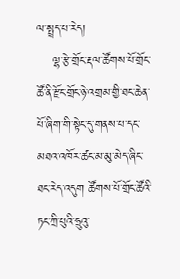ལ་སྤྲད་པ་རེད།
    ལྷ་རྩེ་གྲོང་རྡལ་ཚོགས་པོ་གྲོང་ཚོ་ནི་རྫོང་གྲོང་ཉེ་འགྲམ་གྱི་ཐང་ཆེན་པོ་ཞིག་གི་སྟེང་དུ་གནས་པ་དང་མཐའ་འཁོར་ཚང་མ་མུ་མེད་ཞིང་ཐང་རེད་འདུག ཚོགས་པོ་གྲོང་ཚོའི་ཏང་ཀྲི་པུའི་ཧྲུའུ་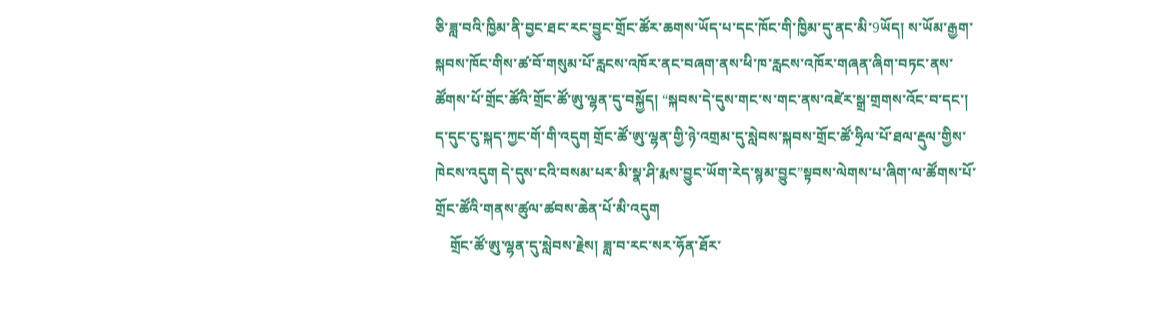ཅི་ཟླ་བའི་ཁྱིམ་ནི་བྱང་ཐང་རང་བྱུང་གྲོང་ཚོར་ཆགས་ཡོད་པ་དང་ཁོང་གི་ཁྱིམ་དུ་ནང་མི་9ཡོད། ས་ཡོམ་རྒྱག་སྐབས་ཁོང་གིས་ཚ་བོ་གསུམ་པོ་རླངས་འཁོར་ནང་བཞག་ནས་ཕི་ཁ་རླངས་འཁོར་གཞན་ཞིག་བཏང་ནས་ཚོགས་པོ་གྲོང་ཚོའི་གྲོང་ཚོ་ཨུ་ལྷན་དུ་བསྐྱོད། “སྐབས་དེ་དུས་གང་ས་གང་ནས་འཛེར་སྒྲ་གྲགས་འོང་བ་དང་། ད་དུང་ངུ་སྐད་ཀྱང་གོ་གི་འདུག གྲོང་ཚོ་ཨུ་ལྷན་གྱི་ཉེ་འགྲམ་དུ་སླེབས་སྐབས་གྲོང་ཚོ་ཧྲིལ་པོ་ཐལ་རྡུལ་གྱིས་ཁེངས་འདུག དེ་དུས་ངའི་བསམ་པར་མི་སྣ་ཤི་རྨས་བྱུང་ཡོག་རེད་སྙམ་བྱུང”སྟབས་ལེགས་པ་ཞིག་ལ་ཚོགས་པོ་གྲོང་ཚོའི་གནས་ཚུལ་ཚབས་ཆེན་པོ་མི་འདུག
    གྲོང་ཚོ་ཨུ་ལྷན་དུ་སླེབས་རྗེས། ཟླ་བ་རང་སར་ཧོན་ཐོར་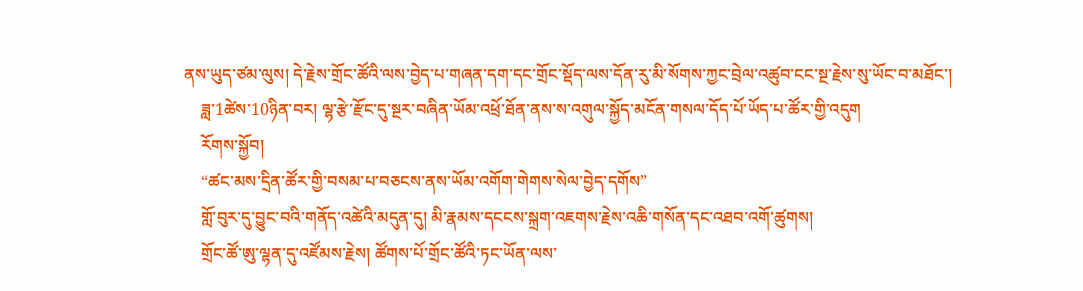ནས་ཡུད་ཙམ་ལུས། དེ་རྗེས་གྲོང་ཚོའི་ལས་བྱེད་པ་གཞན་དག་དང་གྲོང་སྡོད་ལས་དོན་རུ་མི་སོགས་ཀྱང་བྲེལ་འཚུབ་ངང་སྔ་རྗེས་སུ་ཡོང་བ་མཐོང་།
    ཟླ་1ཚེས་10ཉིན་བར། ལྷ་རྩེ་རྫོང་དུ་སྔར་བཞིན་ཡོམ་འཕྲོ་ཐོན་ནས་ས་འགུལ་སྐྱོད་མངོན་གསལ་དོད་པོ་ཡོད་པ་ཚོར་གྱི་འདུག
    རོགས་སྐྱོབ།
    “ཚང་མས་དྲིན་ཚོར་གྱི་བསམ་པ་བཅངས་ནས་ཡོམ་འགོག་གེགས་སེལ་བྱེད་དགོས”
    གློ་བུར་དུ་བྱུང་བའི་གནོད་འཚེའི་མདུན་དུ། མི་རྣམས་དངངས་སྐྲག་འཇགས་རྗེས་འཆི་གསོན་དང་འཐབ་འགོ་ཚུགས།
    གྲོང་ཚོ་ཨུ་ལྷན་དུ་འཛོམས་རྗེས། ཚོགས་པོ་གྲོང་ཚོའི་ཏང་ཡོན་ལས་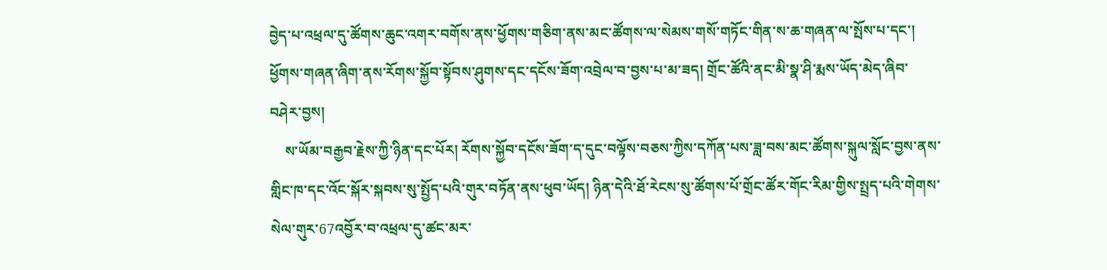བྱེད་པ་འཕྲལ་དུ་ཚོགས་ཆུང་འགར་བགོས་ནས་ཕྱོགས་གཅིག་ནས་མང་ཚོགས་ལ་སེམས་གསོ་གཏོང་གིན་ས་ཆ་གཞན་ལ་སྤོས་པ་དང་། ཕྱོགས་གཞན་ཞིག་ནས་རོགས་སྐྱོབ་སྟོབས་ཤུགས་དང་དངོས་ཟོག་འབྲེལ་བ་བྱས་པ་མ་ཟད། གྲོང་ཚོའི་ནང་མི་སྣ་ཤི་རྨས་ཡོད་མེད་ཞིབ་བཤེར་བྱས།
    ས་ཡོམ་བརྒྱབ་རྗེས་ཀྱི་ཉིན་དང་པོར། རོགས་སྐྱོབ་དངོས་ཟོག་ད་དུང་བལྟོས་བཅས་ཀྱིས་དཀོན་པས་ཟླ་བས་མང་ཚོགས་སྐུལ་སློང་བྱས་ནས་གླིང་ཁ་དང་འོང་སྐོར་སྐབས་སུ་སྤྱོད་པའི་གུར་བཏོན་ནས་ཕུབ་ཡོད། ཉིན་དེའི་ཐོ་རེངས་སུ་ཚོགས་པོ་གྲོང་ཚོར་གོང་རིམ་གྱིས་སྤྲད་པའི་གེགས་སེལ་གུར་67འབྱོར་བ་འཕྲལ་དུ་ཚང་མར་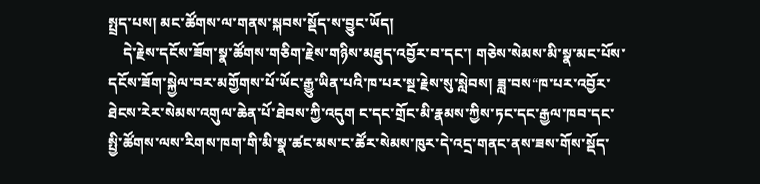སྤྲད་པས། མང་ཚོགས་ལ་གནས་སྐབས་སྡོད་ས་བྱུང་ཡོད།
    དེ་རྗེས་དངོས་ཟོག་སྣ་ཚོགས་གཅིག་རྗེས་གཉིས་མཐུད་འབྱོར་བ་དང་། གཅེས་སེམས་མི་སྣ་མང་པོས་དངོས་ཟོག་སྐྱེལ་བར་མགྱོགས་པོ་ཡོང་རྒྱུ་ཡིན་པའི་ཁ་པར་སྔ་རྗེས་སུ་སླེབས། ཟླ་བས“ཁ་པར་འབྱོར་ཐེངས་རེར་སེམས་འགུལ་ཆེན་པོ་ཐེབས་ཀྱི་འདུག ང་དང་གྲོང་མི་རྣམས་ཀྱིས་ཏང་དང་རྒྱལ་ཁབ་དང་སྤྱི་ཚོགས་ལས་རིགས་ཁག་གི་མི་སྣ་ཚང་མས་ང་ཚོར་སེམས་ཁུར་དེ་འདྲ་གནང་ནས་ཟས་གོས་སྡོད་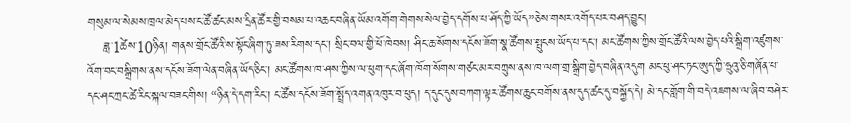གསུམ་ལ་སེམས་ཁྲལ་མེད་པས་ང་ཚོ་ཚང་མས་དྲིན་ཚོར་གྱི་བསམ་པ་འཆང་བཞིན་ཡོམ་འགོག་གེགས་སེལ་བྱེད་དགོས་པ་ཤོད་ཀྱི་ཡོད”ཅེས་གསར་འགོད་པར་བཤད་བྱུང་།
    ཟླ་1ཚེས་10ཉིན། གནས་གྲོང་ཚོའི་ས་སྟོང་ཞིག་ཏུ་ཟས་རིགས་དང་། སྲིང་བལ་གྱི་ཕོ་ཁེབས། ཤིང་ཆ་སོགས་དངོས་ཟོག་སྣ་ཚོགས་སྤུངས་ཡོད་པ་དང་། མང་ཚོགས་ཀྱིས་གྲོང་ཚོའི་ལས་བྱེད་པའི་སྒྲིག་འཛུགས་འོག་བང་བསྒྲིགས་ནས་དངོས་ཟོག་ལེན་བཞིན་ཡོད་ཅིང་། མང་ཚོགས་ཁ་ཤས་ཀྱིས་ལ་ཕུག་དང་ཞོག་ཁོག་སོགས་གཙང་མར་བཀྲུས་ནས་ཁ་ལག་གྲ་སྒྲིག་བྱེད་བཞིན་འདུག མང་ཕུ་ཤང་ཏང་ཨུད་ཀྱི་ཧྲུའུ་ཅི་གཞོན་པ་དང་ཤང་ཀྲང་ཚེ་རིང་སྐལ་བཟང་གིས། “ཉིན་དེ་དག་རིང་། ང་ཚོས་དངོས་ཟོག་སྤྲོད་འགན་འཁུར་བ་ཕུད། ད་དུང་དུས་བཀག་ལྟར་ཚོགས་ཆུང་བགོས་ནས་དུད་ཚང་དུ་བསྐྱོད་དེ། མེ་དང་གློག་གི་བདེ་འཇགས་ལ་ཞིབ་བཤེར་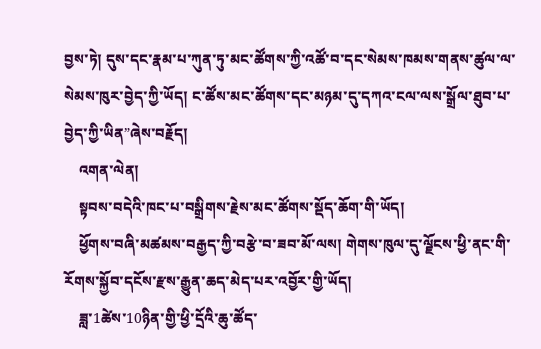བྱས་ཏེ། དུས་དང་རྣམ་པ་ཀུན་ཏུ་མང་ཚོགས་ཀྱི་འཚོ་བ་དང་སེམས་ཁམས་གནས་ཚུལ་ལ་སེམས་ཁུར་བྱེད་ཀྱི་ཡོད། ང་ཚོས་མང་ཚོགས་དང་མཉམ་དུ་དཀའ་ངལ་ལས་སྒྲོལ་ཐུབ་པ་བྱེད་ཀྱི་ཡིན”ཞེས་བརྗོད།
    འགན་ལེན།
    སྟབས་བདེའི་ཁང་པ་བསྒྲིགས་རྗེས་མང་ཚོགས་སྡོད་ཆོག་གི་ཡོད།
    ཕྱོགས་བཞི་མཚམས་བརྒྱད་ཀྱི་བརྩེ་བ་ཟབ་མོ་ལས། གེགས་ཁུལ་དུ་ལྗོངས་ཕྱི་ནང་གི་རོགས་སྐྱོབ་དངོས་རྫས་རྒྱུན་ཆད་མེད་པར་འབྱོར་གྱི་ཡོད།
    ཟླ་1ཚེས་10ཉིན་གྱི་ཕྱི་དྲོའི་ཆུ་ཚོད་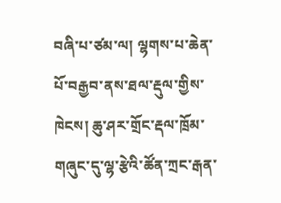བཞི་པ་ཙམ་ལ། ལྷགས་པ་ཆེན་པོ་བརྒྱབ་ནས་ཐལ་རྡུལ་གྱིས་ཁེངས། ཆུ་ཤར་གྲོང་རྡལ་ཁྲོམ་གཞུང་དུ་ལྷ་རྩེའི་ཚོན་ཀྲང་རྒན་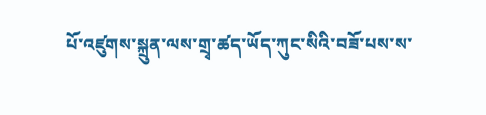པོ་འཛུགས་སྐྲུན་ལས་གྲྭ་ཚད་ཡོད་ཀུང་སིའི་བཟོ་པས་ས་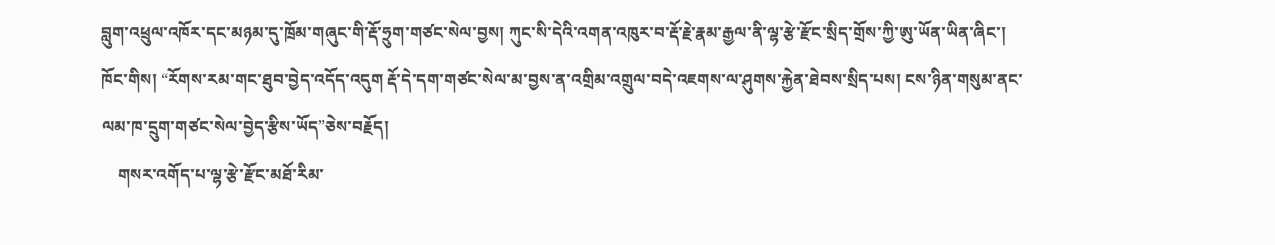བླུག་འཕྲུལ་འཁོར་དང་མཉམ་དུ་ཁྲོམ་གཞུང་གི་རྡོ་ཧྲུག་གཙང་སེལ་བྱས། ཀུང་སི་དེའི་འགན་འཁུར་བ་རྡོ་རྗེ་རྣམ་རྒྱལ་ནི་ལྷ་རྩེ་རྫོང་སྲིད་གྲོས་ཀྱི་ཨུ་ཡོན་ཡིན་ཞིང་། ཁོང་གིས། “རོགས་རམ་གང་ཐུབ་བྱེད་འདོད་འདུག རྡོ་དེ་དག་གཙང་སེལ་མ་བྱས་ན་འགྲིམ་འགྲུལ་བདེ་འཇགས་ལ་ཤུགས་རྐྱེན་ཐེབས་སྲིད་པས། ངས་ཉིན་གསུམ་ནང་ལམ་ཁ་དྲུག་གཙང་སེལ་བྱེད་རྩིས་ཡོད”ཅེས་བརྗོད།
    གསར་འགོད་པ་ལྷ་རྩེ་རྫོང་མཐོ་རིམ་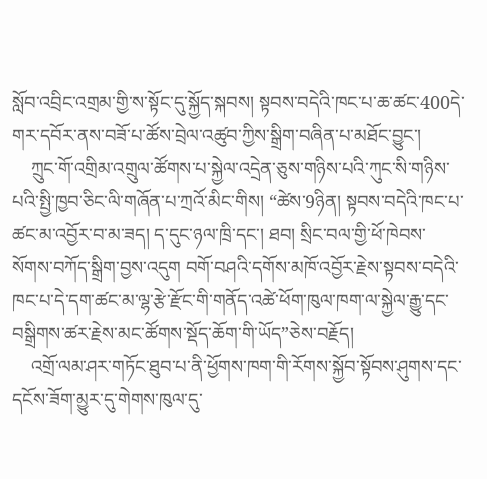སློབ་འབྲིང་འགྲམ་གྱི་ས་སྟོང་དུ་སྐྱོད་སྐབས། སྟབས་བདེའི་ཁང་པ་ཆ་ཚང་400དེ་གར་དབོར་ནས་བཟོ་པ་ཚོས་བྲེལ་འཚུབ་ཀྱིས་སྒྲིག་བཞིན་པ་མཐོང་བྱུང་།
    ཀྲུང་གོ་འགྲིམ་འགྲུལ་ཚོགས་པ་སྐྱེལ་འདྲེན་ཅུས་གཉིས་པའི་ཀུང་སི་གཉིས་པའི་སྤྱི་ཁྱབ་ཅིང་ལི་གཞོན་པ་ཀྲའོ་མིང་གིས། “ཚེས་9ཉིན། སྟབས་བདེའི་ཁང་པ་ཚང་མ་འབྱོར་བ་མ་ཟད། ད་དུང་ཉལ་ཁྲི་དང་། ཐབ། སྲིང་བལ་གྱི་ཕོ་ཁེབས་སོགས་བཀོད་སྒྲིག་བྱས་འདུག བགོ་བཤའི་དགོས་མཁོ་འབྱོར་རྗེས་སྟབས་བདེའི་ཁང་པ་དེ་དག་ཚང་མ་ལྷ་རྩེ་རྫོང་གི་གནོད་འཚེ་ཕོག་ཁུལ་ཁག་ལ་སྐྱེལ་རྒྱུ་དང་བསྒྲིགས་ཚར་རྗེས་མང་ཚོགས་སྡོད་ཆོག་གི་ཡོད”ཅེས་བརྗོད།
    འགྲོ་ལམ་ཤར་གཏོང་ཐུབ་པ་ནི་ཕྱོགས་ཁག་གི་རོགས་སྐྱོབ་སྟོབས་ཤུགས་དང་དངོས་ཟོག་མྱུར་དུ་གེགས་ཁུལ་དུ་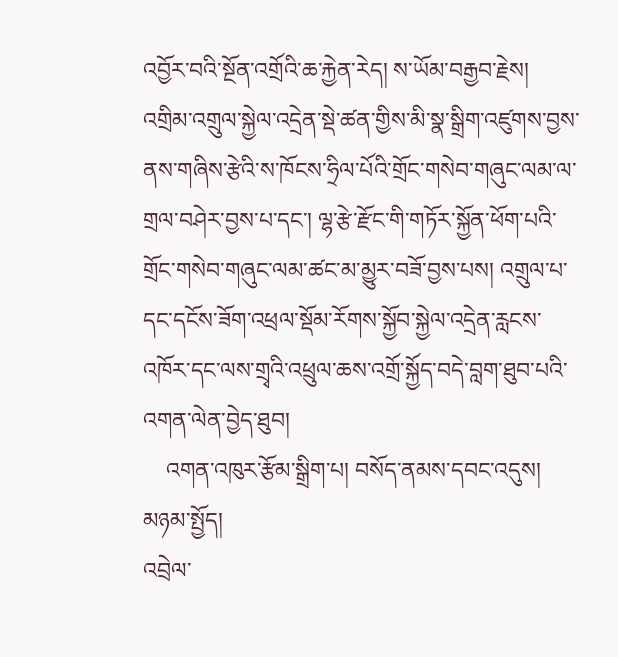འབྱོར་བའི་སྔོན་འགྲོའི་ཆ་རྐྱེན་རེད། ས་ཡོམ་བརྒྱབ་རྗེས། འགྲིམ་འགྲུལ་སྐྱེལ་འདྲེན་སྡེ་ཚན་གྱིས་མི་སྣ་སྒྲིག་འཛུགས་བྱས་ནས་གཞིས་རྩེའི་ས་ཁོངས་ཧྲིལ་པོའི་གྲོང་གསེབ་གཞུང་ལམ་ལ་གྲལ་བཤེར་བྱས་པ་དང་། ལྷ་རྩེ་རྫོང་གི་གཏོར་སྐྱོན་ཕོག་པའི་གྲོང་གསེབ་གཞུང་ལམ་ཚང་མ་མྱུར་བཟོ་བྱས་པས། འགྲུལ་པ་དང་དངོས་ཟོག་འཕྲལ་སྡོམ་རོགས་སྐྱོབ་སྐྱེལ་འདྲེན་རླངས་འཁོར་དང་ལས་གྲྭའི་འཕྲུལ་ཆས་འགྲོ་སྐྱོད་བདེ་བླག་ཐུབ་པའི་འགན་ལེན་བྱེད་ཐུབ།
    འགན་འཁུར་རྩོམ་སྒྲིག་པ། བསོད་ནམས་དབང་འདུས།
མཉམ་སྤྱོད།
འབྲེལ་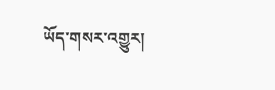ཡོད་གསར་འགྱུར།